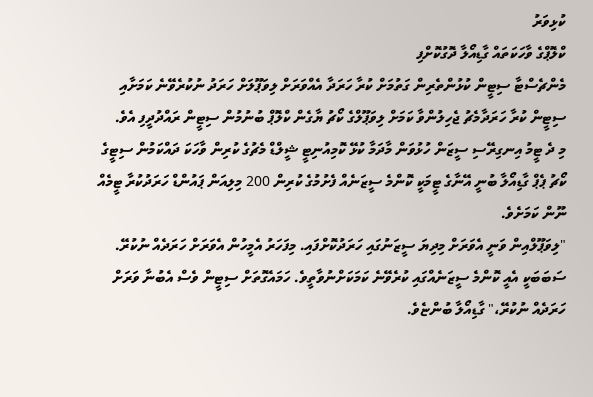ކުޅިވަރު
ކްލޮޕްގެ ވާހަކަތައް ގާޑިއޯލާ ދޮގުކޮށްފި
މެންޗެސްޓާ ސިޓީން ކުޅުންތެރިން ގަތުމަށް ކުރާ ހަރަދާ އެއްވަރަށް ލިވަޕޫލަށް ހަރަދު ނުކުރެވޭނެ ކަމަށާއި ސިޓީން ކުރާ ހަރަދާމެޗު ޖެހިލުންވާ ކަމަށް ލިވަޕޫލްގެ ކޯޗު ޔާގެން ކްލޮޕް ބުނުމުން ސިޓީން ރައްދުދީފި އެވެ.
މި ދެ ޓީމު އިނގިރޭސި ސީޒަން ހުޅުވަން މާދަމާ ކުޅޭ ކޮމިއުނިޓީ ޝީލްޑް މެޗުގެ ކުރިން ވާހަކަ ދައްކަމުން ސިޓީގެ ކޯޗު ޕެޕް ގާޑިއޯލާ ބުނީ އޭނާގެ ޓީމަކީ ކޮންމެ ސީޒަނެއް ފެށުމުގެ ކުރިން 200 މިލިއަން ޕައުންޑް ހަރަދުކުރާ ޓީމެއް ނޫން ކަމަށެވެ.
"ލިވަޕޫލްއިން ވަނީ އެވަރަށް މިދިޔަ ސީޒަނުގައި ހަރަދުކޮށްފައި. މިފަހަރު އެމީހުން އެވަރަށް ހަރަދެއް ނުކުރޭ. ސަބަބަކީ އެއީ ކޮންމެ ސީޒަނެއްގައި ކުރެވޭނެ ކަމަކަށްނުވާތީވެ. ހަމައެގޮތަށް ސިޓީން ވެސް އެބުނާ ވަރަށް ހަރަދެއް ނުކުރޭ،" ގާޑިއޯލާ ބުންޏެވެ.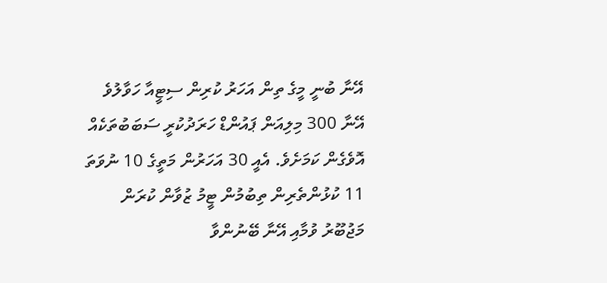އޭނާ ބުނީ މީގެ ތިން އަހަރު ކުރިން ސިޓީއާ ހަވާލުވެ އޭނާ 300 މިލިއަން ޕައުންޑް ހަރަދުކުރީ ސަބަބުތަކެއް އޮވެގެން ކަމަށެވެ. އެއީ 30 އަހަރުން މަތީގެ 10 ނުވަތަ 11 ކުޅުންތެރިން ތިބުމުން ޓީމު ޒުވާން ކުރަން މަޖުބޫރު ވުމާއި އޭނާ ބޭނުންވާ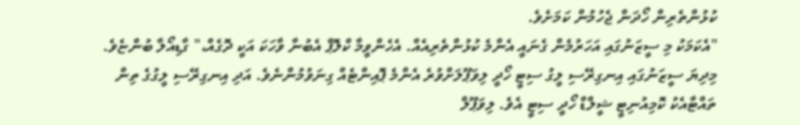ކުޅުންތެރިން ހޯދަން ޖެހުމުން ކަމަށެވެ.
"އެކަމަކު މި ސީޒަނުގައި އަހަރުމެން ގެނައީ އެންމެ ކުޅުންތެރިއެއް. އެހެންވީމާ ކްލޮޕް އެބުނާ ވާހަކަ އަކީ ދޮގެއް،" ގާޑިއޯލާ ބުންޏެވެ.
މިދިޔަ ސީޒަނުގައި އިނގިރޭސި ލީގު ސިޓީ ހޯދީ ލިވަޕޫލަށްވުރެ އެންމެ ޕޮއިންޓެއް ގިނަވުމުންނެވެ. އަދި އިނގިރޭސި ލީގުގެ ތިން ތައްޓާއެކު ކޮމިއުނިޓީ ޝީލްޑް ހޯދީ ސިޓީ އެވެ. ލިވަޕޫލް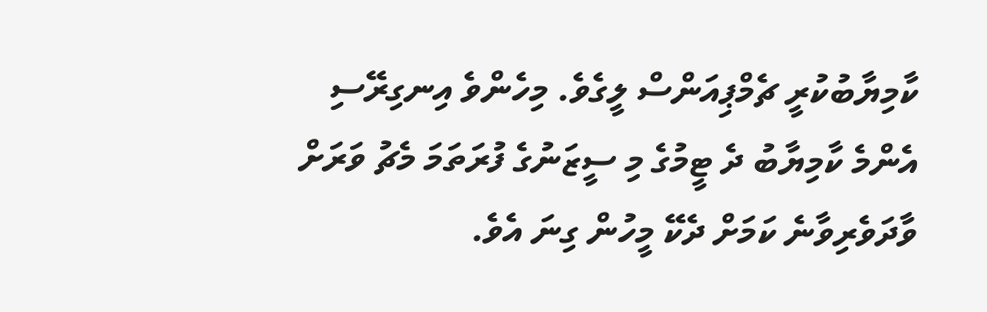ކާމިޔާބުކުރީ ޗެމްޕިއަންސް ލީގެވެ. މިހެންވެ އިނގިރޭސި އެންމެ ކާމިޔާބު ދެ ޓީމުގެ މި ސީޒަނުގެ ފުރަތަމަ މެޗު ވަރަށް ވާދަވެރިވާނެ ކަމަށް ދެކޭ މީހުން ގިނަ އެވެ.